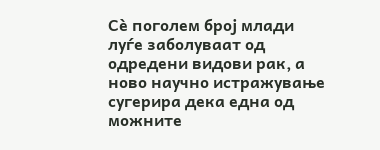Сѐ поголем број млади луѓе заболуваат од одредени видови рак, а ново научно истражување сугерира дека една од можните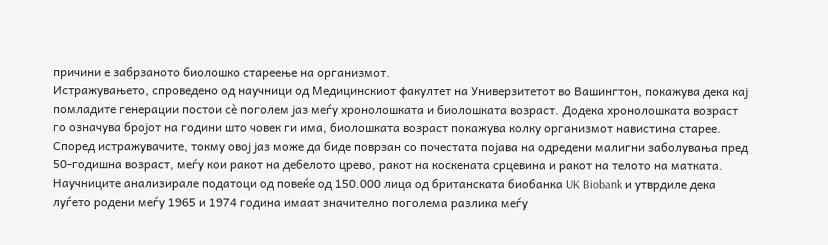причини е забрзаното биолошко стареење на организмот.
Истражувањето, спроведено од научници од Медицинскиот факултет на Универзитетот во Вашингтон, покажува дека кај помладите генерации постои сѐ поголем јаз меѓу хронолошката и биолошката возраст. Додека хронолошката возраст го означува бројот на години што човек ги има, биолошката возраст покажува колку организмот навистина старее.
Според истражувачите, токму овој јаз може да биде поврзан со почестата појава на одредени малигни заболувања пред 50-годишна возраст, меѓу кои ракот на дебелото црево, ракот на коскената срцевина и ракот на телото на матката.
Научниците анализирале податоци од повеќе од 150.000 лица од британската биобанка UK Biobank и утврдиле дека луѓето родени меѓу 1965 и 1974 година имаат значително поголема разлика меѓу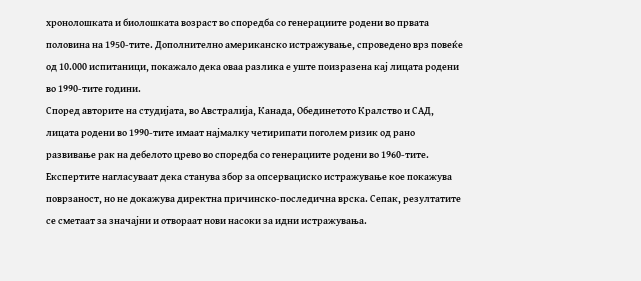хронолошката и биолошката возраст во споредба со генерациите родени во првата половина на 1950-тите. Дополнително американско истражување, спроведено врз повеќе од 10.000 испитаници, покажало дека оваа разлика е уште поизразена кај лицата родени во 1990-тите години.
Според авторите на студијата, во Австралија, Канада, Обединетото Кралство и САД, лицата родени во 1990-тите имаат најмалку четирипати поголем ризик од рано развивање рак на дебелото црево во споредба со генерациите родени во 1960-тите.
Експертите нагласуваат дека станува збор за опсервациско истражување кое покажува поврзаност, но не докажува директна причинско-последична врска. Сепак, резултатите се сметаат за значајни и отвораат нови насоки за идни истражувања.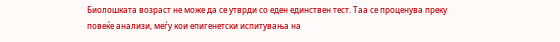Биолошката возраст не може да се утврди со еден единствен тест. Таа се проценува преку повеќе анализи, меѓу кои епигенетски испитувања на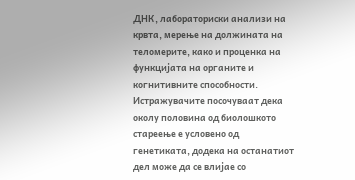ДНК, лабораториски анализи на крвта, мерење на должината на теломерите, како и проценка на функцијата на органите и когнитивните способности.
Истражувачите посочуваат дека околу половина од биолошкото стареење е условено од генетиката, додека на останатиот дел може да се влијае со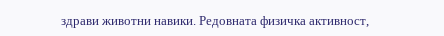здрави животни навики. Редовната физичка активност,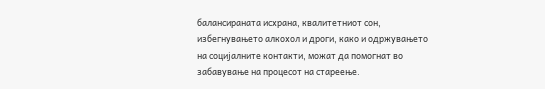балансираната исхрана, квалитетниот сон, избегнувањето алкохол и дроги, како и одржувањето на социјалните контакти, можат да помогнат во забавување на процесот на стареење.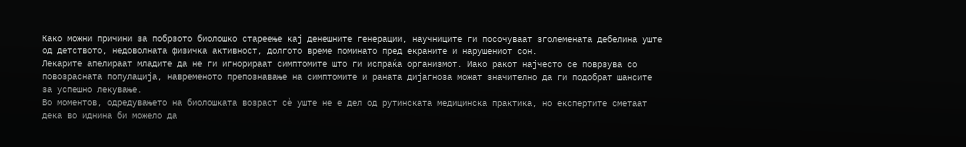Како можни причини за побрзото биолошко стареење кај денешните генерации, научниците ги посочуваат зголемената дебелина уште од детството, недоволната физичка активност, долгото време поминато пред екраните и нарушениот сон.
Лекарите апелираат младите да не ги игнорираат симптомите што ги испраќа организмот. Иако ракот најчесто се поврзува со повозрасната популација, навременото препознавање на симптомите и раната дијагноза можат значително да ги подобрат шансите за успешно лекување.
Во моментов, одредувањето на биолошката возраст сè уште не е дел од рутинската медицинска практика, но експертите сметаат дека во иднина би можело да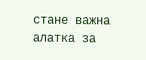стане важна алатка за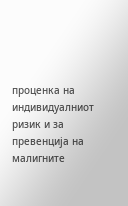проценка на индивидуалниот ризик и за превенција на малигните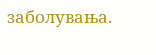заболувања.